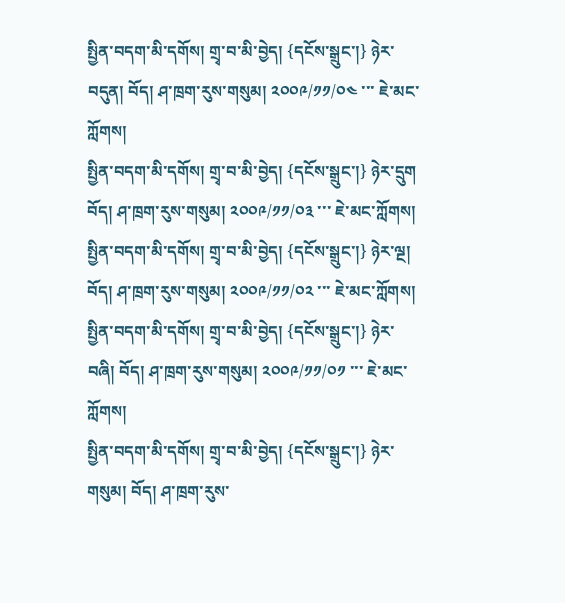སྤྱིན་བདག་མི་དགོས། གྲྭ་བ་མི་བྱེད། {དངོས་སྒྲུང་།} ཉེར་བདུན། བོད། ཤ་ཁྲག་རུས་གསུམ། ༢༠༠༩/༡༡/༠༤ ་་་ ཇེ་མང་ཀློགས།
སྤྱིན་བདག་མི་དགོས། གྲྭ་བ་མི་བྱེད། {དངོས་སྒྲུང་།} ཉེར་དྲུག བོད། ཤ་ཁྲག་རུས་གསུམ། ༢༠༠༩/༡༡/༠༣ ་་་ ཇེ་མང་ཀློགས།
སྤྱིན་བདག་མི་དགོས། གྲྭ་བ་མི་བྱེད། {དངོས་སྒྲུང་།} ཉེར་ལྔ། བོད། ཤ་ཁྲག་རུས་གསུམ། ༢༠༠༩/༡༡/༠༢ ་་་ ཇེ་མང་ཀློགས།
སྤྱིན་བདག་མི་དགོས། གྲྭ་བ་མི་བྱེད། {དངོས་སྒྲུང་།} ཉེར་བཞི། བོད། ཤ་ཁྲག་རུས་གསུམ། ༢༠༠༩/༡༡/༠༡ ་་་ ཇེ་མང་ཀློགས།
སྤྱིན་བདག་མི་དགོས། གྲྭ་བ་མི་བྱེད། {དངོས་སྒྲུང་།} ཉེར་གསུམ། བོད། ཤ་ཁྲག་རུས་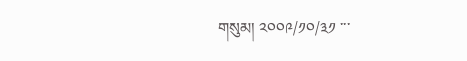གསུམ། ༢༠༠༩/༡༠/༣༡ ་་་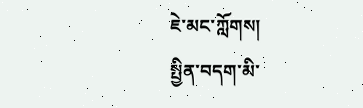ཇེ་མང་ཀློགས།
སྤྱིན་བདག་མི་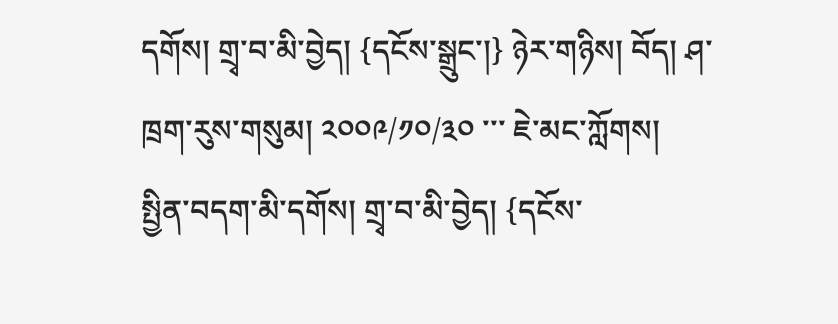དགོས། གྲྭ་བ་མི་བྱེད། {དངོས་སྒྲུང་།} ཉེར་གཉིས། བོད། ཤ་ཁྲག་རུས་གསུམ། ༢༠༠༩/༡༠/༣༠ ་་་ ཇེ་མང་ཀློགས།
སྤྱིན་བདག་མི་དགོས། གྲྭ་བ་མི་བྱེད། {དངོས་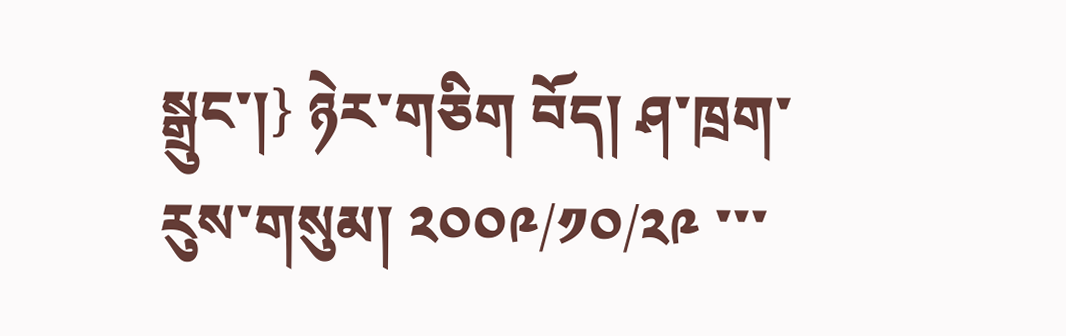སྒྲུང་།} ཉེར་གཅིག བོད། ཤ་ཁྲག་རུས་གསུམ། ༢༠༠༩/༡༠/༢༩ ་་་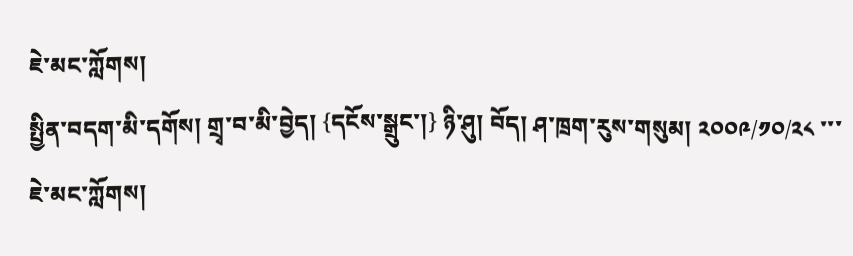ཇེ་མང་ཀློགས།
སྤྱིན་བདག་མི་དགོས། གྲྭ་བ་མི་བྱེད། {དངོས་སྒྲུང་།} ཉི་ཤུ། བོད། ཤ་ཁྲག་རུས་གསུམ། ༢༠༠༩/༡༠/༢༨ ་་་ ཇེ་མང་ཀློགས།